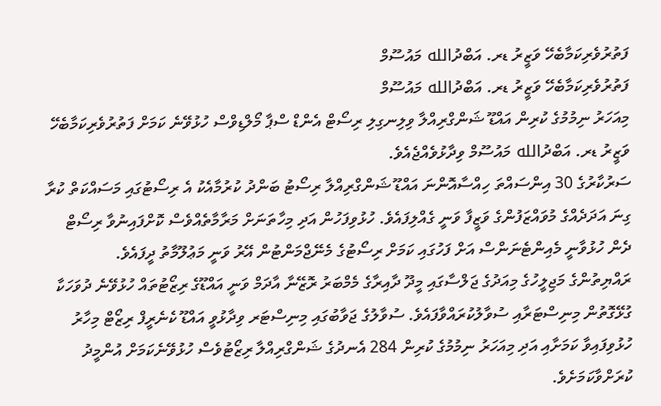ފަތުރުވެރިކަމާބެހޭ ވަޒީރު ޑރ. އަބްދުالله މައުސޫމް
ފަތުރުވެރިކަމާބެހޭ ވަޒީރު ޑރ. އަބްދުالله މައުސޫމް
މިއަހަރު ނިމުމުގެ ކުރިން އައްޑޫ ޝަންގްރިއްލާ ވިލިނގިލި ރިސޯޓް އެންޑް ސްޕާ މޯލްޑިވްސް ހުޅުވޭނެ ކަމަށް ފަތުރުވެރިކަމާބެހޭ ވަޒީރު ޑރ. އަބްދުالله މައުސޫމް ވިދާޅުވެއްޖެއެވެ.
ސަރުކާރުގެ 30 އިންސައްތަ ހިއްސާއޮންނަ އައްޑޫ ޝަންގްރިއްލާ ރިސޯޓު ބަންދު ކުރުމާއެކު އެ ރިސޯޓުގައި މަސައްކަތް ކުރާ ގިނަ އަދަދެއްގެ މުވައްޒަފުންގެ ވަޒީފާ ވަނީ ގެއްލިފައެވެ. ހުޅުވިފަހުން އަދި މިހާތަނަށް މަރާމާތެއްވެސް ކޮށްފައިނުވާ ރިސޯޓް ދެން ހުޅުވާނީ މެއިންޓެނަންސް އަށް ފަހުގައި ކަމަށް ރިސޯޓުގެ މެނޭޖްމަންޓުން އޭރު ވަނީ މަޢުލޫމާތު ދީފައެވެ.
ރައްޔިތުންގެ މަޖިލީހުގެ މިއަދުގެ ޖަލްސާގައި މީދޫ ދާއިރާގެ މެމްބަރު ރޮޒޭނާ އާދަމް ވަނީ އައްޑޫގެ ރިޒޯޓުތައް ހުޅުވޭނެ ދުވަހަކާ ގުޅޭގޮތުން މިނިސްޓަރާއި ސުވާލުކުރައްވާފައެވެ. ސުވާލުގެ ޖަވާބުގައި މިނިސްޓަރ ވިދާޅުވީ އައްޑޫ ކެނެރީފް ރިޒޯޓް މިހާރު ހުޅުވިފައިވާ ކަމަށާއި އަދި މިއަހަރު ނިމުމުގެ ކުރިން 284 އެނދުގެ ޝަންގްރިއްލާ ރިޒޯޓުވެސް ހުޅުވޭނެކަމަށް އުންމީދު ކުރަށްވާކަމަށެވެ.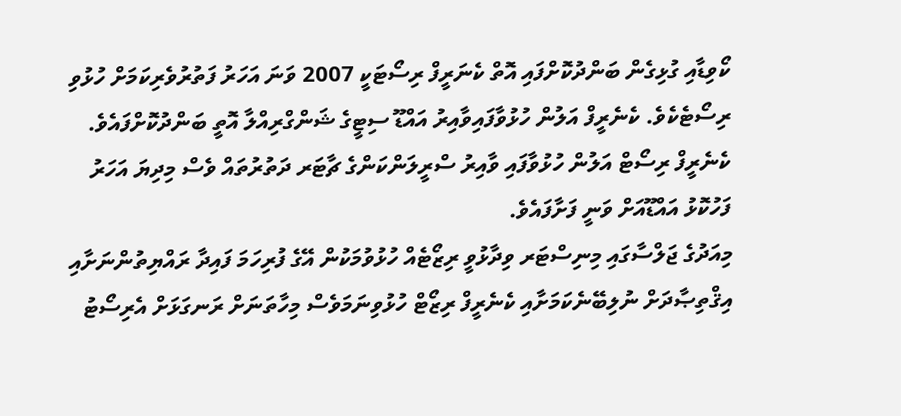ކޯވިޑާއި ގުޅިގެން ބަންދުކޮށްފައި އޮތް ކެނަރީފް ރިސޯޓަކީ 2007 ވަނަ އަހަރު ފަތުރުވެރިކަމަށް ހުޅުވި ރިސޯޓެކެވެ. ކެނެރީފް އަލުން ހުޅުވާފައިވާއިރު އައްޑޫ ސިޓީގެ ޝަންގްރިއްލާ އޮތީ ބަންދުކޮށްފައެވެ. ކެނެރީފް ރިސޯޓް އަލުން ހުޅުވާފައި ވާއިރު ސްރީލަންކަންގެ ޗާޓަރ ދަތުރުތައް ވެސް މިދިޔަ އަހަރު ފަހުކޮޅު އައްޑޫއަށް ވަނީ ފަށާފައެވެ.
މިއަދުގެ ޖަލްސާގައި މިނިސްޓަރ ވިދާޅުވީ ރިޒޯޓެއް ހުޅުވުމަކުން އޭގެ ފުރިހަމަ ފައިދާ ރައްޔިތުންނަށާއި އިޤްތިޞާދަށް ނުލިބޭނެކަމަށާއި ކެނެރީފް ރިޒޯޓް ހުޅުވިނަމަވެސް މިހާތަނަށް ރަނގަޅަށް އެރިސޯޓު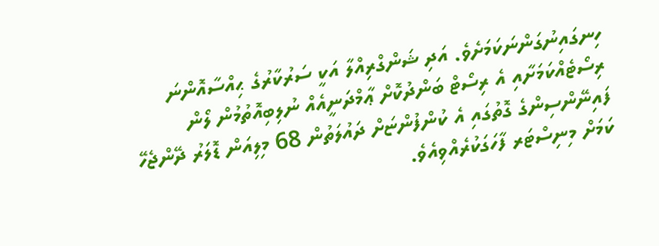ހިނގައިނުގަންނަކަމަށެވެ. އަދި ޝަންގްރިއްލާ އަކީ ސަރުކާރުގެ ޙިއްސާއޮންނަ ރިސޯޓެއްކަމަށާއި އެ ރިސޯޓް ބަންދުކޮށް ޢާމްދަނީއެއް ނުލިބިއޮތުމުން ލޯން ފައިނޭންސިންގެ ގޮތުގައި އެ ކުންފުންޏަށް ދައުލަތުން 68 މިލިއަން ޑޮލަރު ދޭންޖެހޭ ކަމަށް މިނިސްޓަރ ފާހަގަކުރެއްވިއެވެ.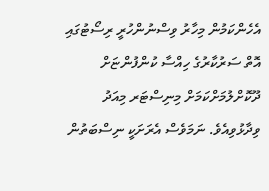އެހެންކަމުން މިހާރު ވިސްނުންހުރީ ރިސޯޓުގައި އޮތް ސަރުކާރުގެ ހިއްސާ ކުންފުންޏަށް ދޫކޮށްލުމަށްކަމަށް މިނިސްޓަރ މިއަދު ވިދާޅުވިއެވެ. ނަމަވެސް އެރަށަކީ ނިސްބަތުން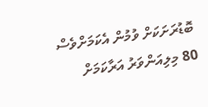ބޮޑުރަށަކަށް ވުމުން އެކަމަށްވެސް 80 މިލިއަންވަރު އަރާކަމަށް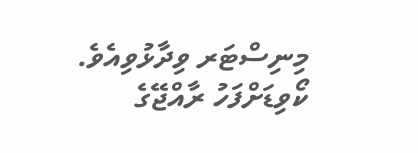މިނިސްޓަރ ވިދާޅުވިއެވެ.
ކޯވިޑަށްފަހު ރާއްޖޭގެ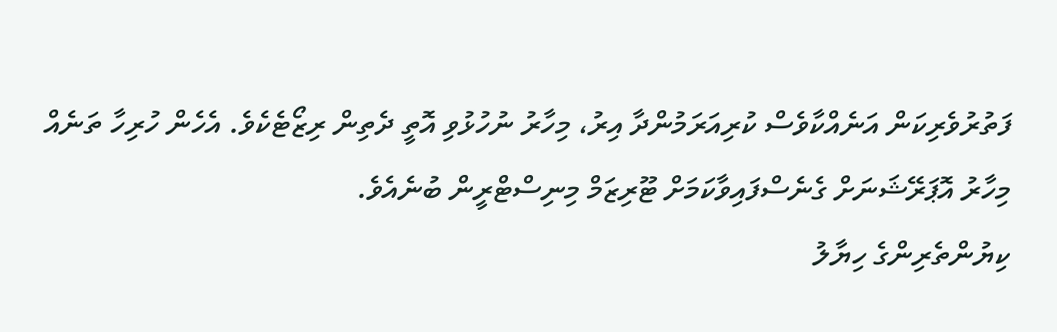ފަތުރުވެރިކަން އަނެއްކާވެސް ކުރިއަރަމުންދާ އިރު، މިހާރު ނުހުޅުވި އޮތީ ދެތިން ރިޒޯޓެކެވެ. އެހެން ހުރިހާ ތަނެއް މިހާރު އޮޕަރޭޝަނަށް ގެނެސްފައިވާކަމަށް ޓޫރިޒަމް މިނިސްޓްރީން ބުނެއެވެ.
ކިޔުންތެރިންގެ ހިޔާލު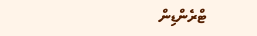ޓްރެންޑިން